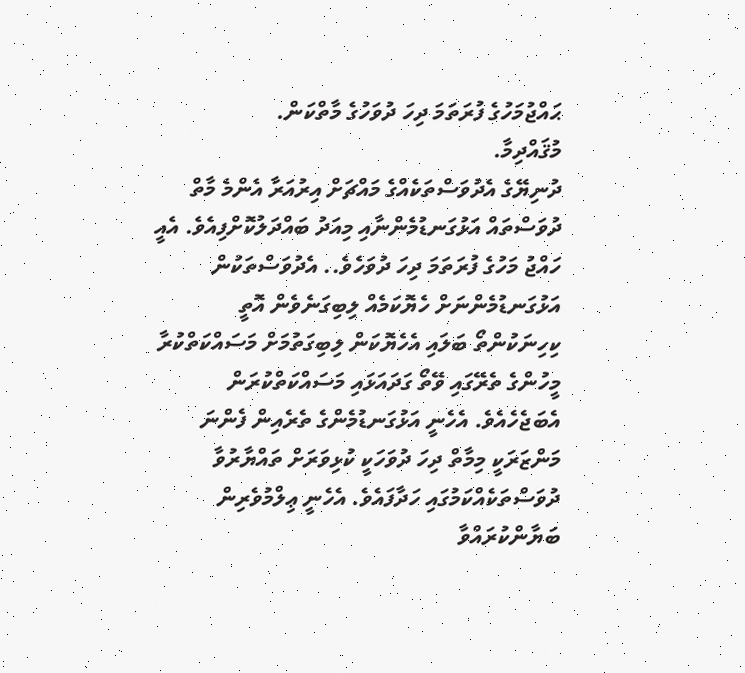ޙައްޖުމަހުގެ ފުރަތަމަ ދިހަ ދުވަހުގެ މާތްކަން.
މުޤައްދިމާ.
ދުނިޔޭގެ އެދުވަސްތަކެއްގެ މައްޗަށް އިރުއަރާ އެންމެ މާތް ދުވަސްތައް އަޅުގަނޑުމެންނާއި މިއަދު ބައްދަލުކޮށްފިއެވެ. އެއީ ހައްޖު މަހުގެ ފުރަތަމަ ދިހަ ދުވަހެވެ.. އެދުވަސްތަކުން އަޅުގަނޑުމެންނަށް ހެޔޮކަމެއް ލިބިގަނެވެން އޮތީ ކިހިނަކުންތޯ ބަލައި އެހެޔޮކަން ލިބިގަތުމަށް މަސައްކަތްކުރާ މީހުންގެ ތެރޭގައި ވޭތޯ ގަދައަޅައި މަސައްކަތްކުރަން އެބަޖެހެއެވެ. އެހެނީ އަޅުގަނޑުމެންގެ ތެރެއިން ފެންނަ މަންޒަރަކީ މިމާތް ދިހަ ދުވަހަކީ ކުޅިވަރަށް ތައްޔާރުވާ ދުވަސްތަކެއްކަމުގައި ހަދާފައެވެ. އެހެނީ ޢިލްމުވެރިން ބަޔާންކުރައްވާ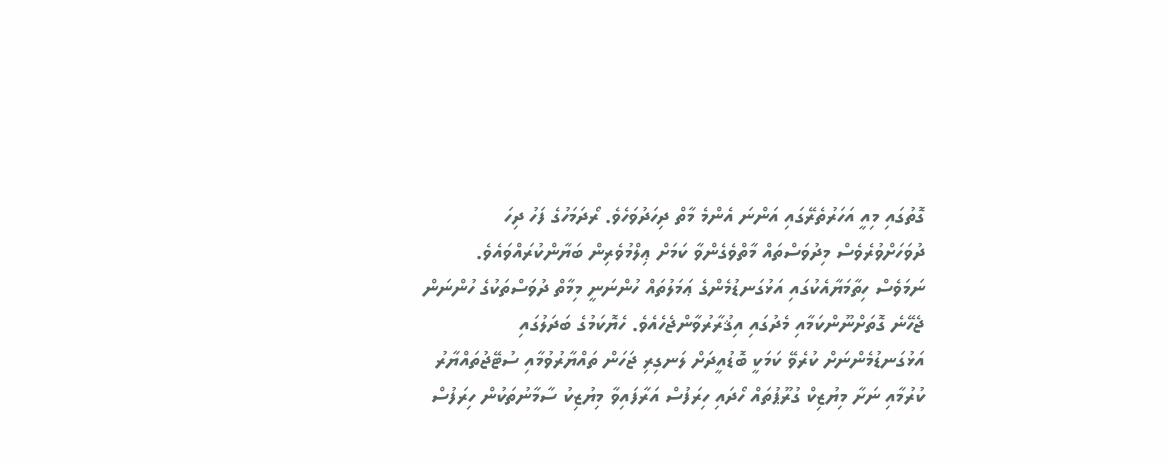ގޮތުގައި މިއީ އަހަރުތެރޭގައި އަންނަ އެންމެ މާތް ދިހަދުވަހެވެ. ރޯދަމަހުގެ ފަހު ދިހަ ދުވަހަށްވުރެވެސް މިދުވަސްތައް މާތްވެގެންވާ ކަމަށް ޢިލްމުވެރިން ބަޔާންކުރައްވައެވެ.
ނަމަވެސް ހިތާމަޔާއެކުގައި އަޅުގަނޑުމެންގެ ޢަމަލުތައް ހުންނަނީ މިމާތް ދުވަސްތަކުގެ ހުންނަން ޖެހޭނެ ގޮތަށްނޫންކަމާއި މެދުގައި އިޤުރާރުވާންޖެހެއެވެ. ހެޔޮކަމުގެ ބަދަލުގައި އަޅުގަނޑުމެންނަށް ކުރެވޭ ކަމަކީ ބޮޑުއީދަށް ލަނގިރި ޖަހަން ތައްޔާރުވުމާއި ސުޓޭޖުތައްޔާރު ކުރުމާއި ނަށާ މިޔުޒިކް ގުރޫޕުތައް ހޯދައި ހިރަފުސް އަރާފައިވާ މިޔުޒިކު ސާމާނުތަކުން ހިރަފުސް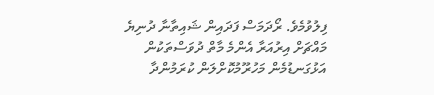ފިލުވުމެވެ. ރޯދަމަސް ފަދައިން ޝައިތާނާ ދުނިޔެ މައްޗަށް އިރުއަރާ އެންމެ މާތް ދުވަސްތަކުން އަޅުގަނޑުމެން މަހުރޫމުކޮށްލަން ކުރަމުންދާ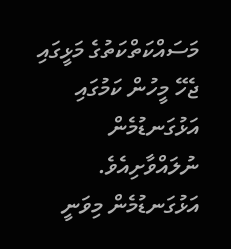މަސައްކަތްކަތުގެ މަޅީގައި ޖެހޭ މީހުން ކަމުގައި އަޅުގަނޑުމެން ނުލައްވާށިއެވެ.
އަޅުގަނޑުމެން މިވަނީ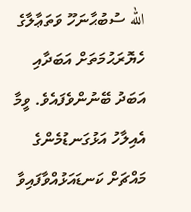الله ސުބުޙާނަހޫ ވަތަޢާލާގެ ހެޔޮރަޙުމަތަށް އަބަދާއި އަބަދު ބޭނުންވެފައެވެ. ވީމާ އެއިލާހު އަޅުގަނޑުމެންގެ މައްޗަށް ކަނޑައަޅުއްވާފައިވާ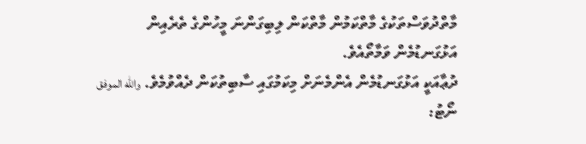މާތްދުވަސްތަކުގެ މާތްކަމުން މާތްކަން ލިބިގަންނަ މީހުންގެ ތެރެއިން އަޅުގަނޑުމެން ވަމާތޯއެވެ.
ދުޢާއަކީ އަޅުގަނޑުމެން އެންމެނަށް މިކަމުގައި ސާބިތުކަން ދެއްވުމެވެ. والله الموفق
ނޯޓު: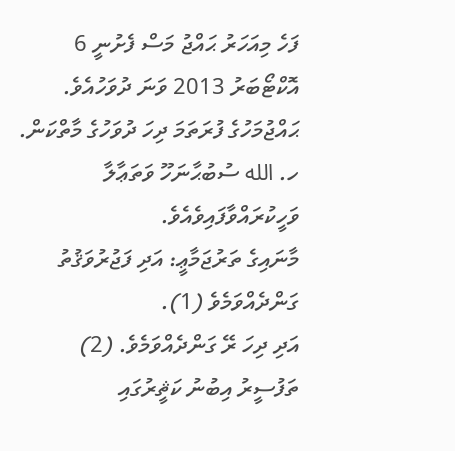ފަހެ މިއަހަރު ޙައްޖު މަސް ފެށުނީ 6 އޮކްޓޯބަރު 2013 ވަނަ ދުވަހުއެވެ.
ޙައްޖުމަހުގެ ފުރަތަމަ ދިހަ ދުވަހުގެ މާތްކަން.
ހ. الله ސުބުޙާނަހޫ ވަތަޢާލާ ވަހީކުރައްވާފައިވެއެވެ.
މާނައިގެ ތަރުޖަމާޢީ: އަދި ފަޖުރުވަޤުތު ގަންދެއްވަމެވެ (1).
އަދި ދިހަ ރޭ ގަންދެއްވަމެވެ. (2)
ތަފުސީރު އިބުނު ކަޘީރުގައި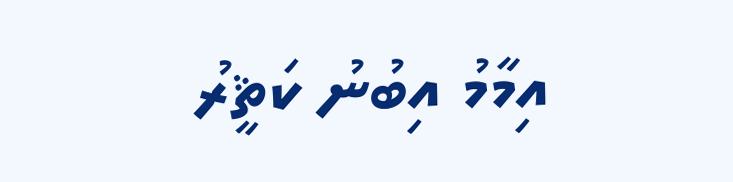އިމާމު އިބުނު ކަޘީރު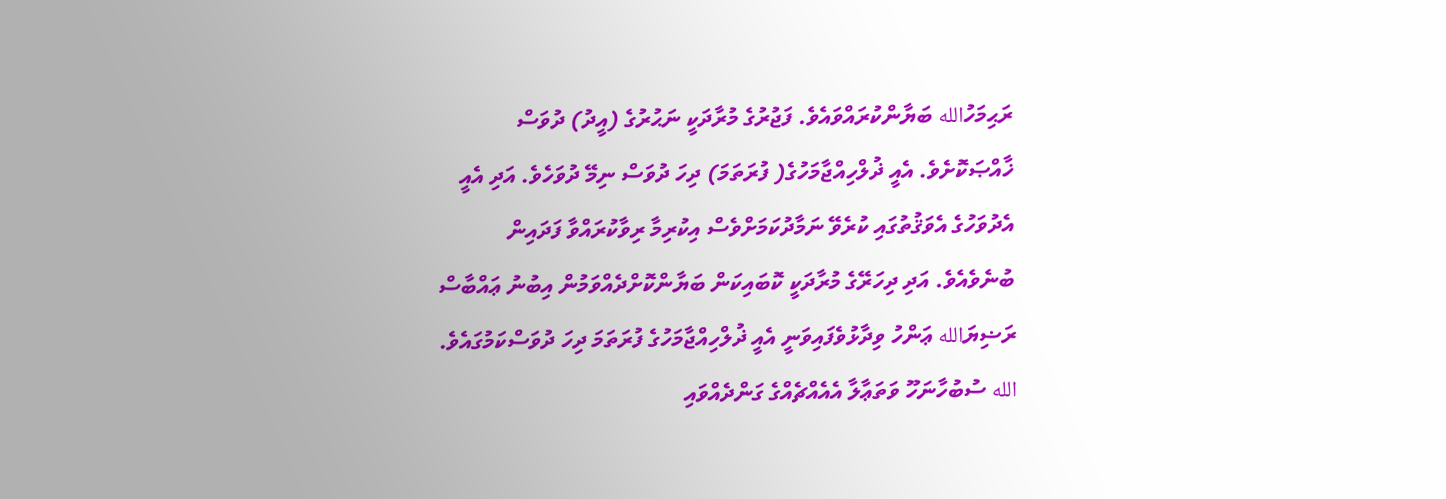ރަޙިމަހުالله ބަޔާންކުރައްވައެވެ. ފަޖުރުގެ މުރާދަކީ ނަޙުރުގެ (އީދު) ދުވަސް ޚާއްޞަކޮށެވެ. އެއީ ޛުލްހިއްޖާމަހުގެ( ފުރަތަމަ) ދިހަ ދުވަސް ނިމޭ ދުވަހެވެ. އަދި އެއީ އެދުވަހުގެ އެވަޤުތުގައި ކުރެވޭ ނަމާދުކަމަށްވެސް އިކުރިމާ ރިވާކުރައްވާ ފަދައިން ބުނެވެއެވެ. އަދި ދިހަރޭގެ މުރާދަކީ ކޮބައިކަން ބަޔާންކޮށްދެއްވަމުން އިބުނު ޢައްބާސް ރަޟިޔަالله ޢަންހު ވިދާޅުވެފައިވަނީ އެއީ ޛުލްހިއްޖާމަހުގެ ފުރަތަމަ ދިހަ ދުވަސްކަމުގައެވެ.
الله ސުބުހާނަހޫ ވަތަޢާލާ އެއެއްޗެއްގެ ގަންދެއްވައި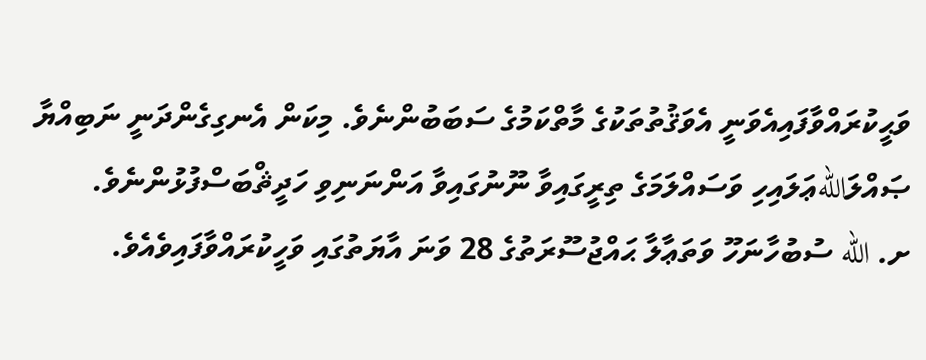ވަޙީކުރައްވާފައިއެވަނީ އެވަޤުތުތަކުގެ މާތްކަމުގެ ސަބަބުންނެވެ. މިކަން އެނގިގެންދަނީ ނަބިއްޔާ ޞައްލަاللهޢަލައިހި ވަސައްލަމަގެ ތިރީގައިވާ ނޫނުގައިވާ އަންނަނިވި ހަދީޘްބަސްފުޅުންނެވެ.
ށ. الله ސުބުހާނަހޫ ވަތަޢާލާ ޙައްޖުސޫރަތުގެ 28 ވަނަ އާޔަތުގައި ވަހީކުރައްވާފައިވެއެވެ.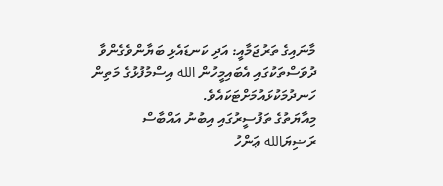މާނައިގެ ތަރުޖަމާއީ: އަދި ކަނޑައެޅި ބަޔާންވެގެންވާ ދުވަސްތަކުގައި އެބައިމީހުން الله އިސްމުފުޅުގެ މަތިން ހަނދުމަކުޅައުމަށްޓަކައެވެ.
މިއާޔަތުގެ ތަފުސީރުގައި އިބުނު އައްބާސް ރަޟިޔަالله ޢަންހު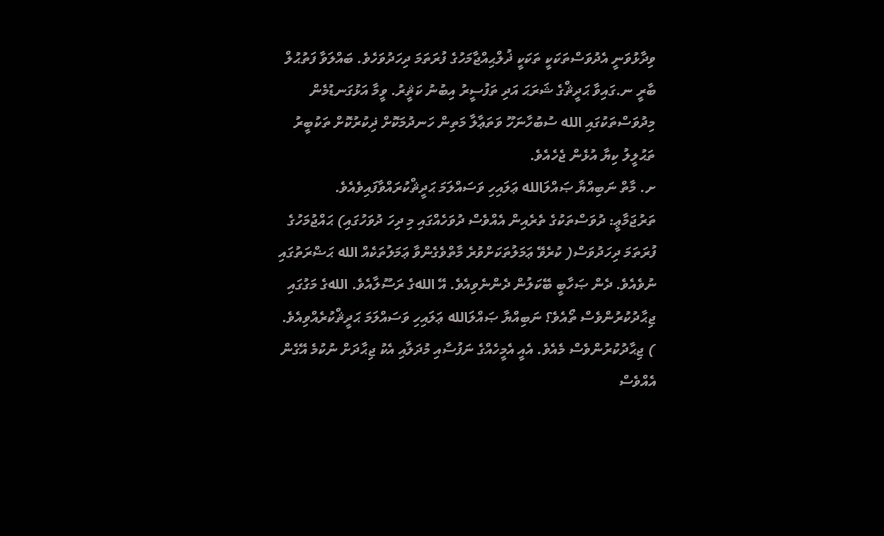ވިދާޅުވަނީ އެދުވަސްތަކަކީ ތަކަކީ ޛުލްޙިއްޖާމަހުގެ ފުރަތަމަ ދިހަދުވަހެވެ. ބައްލަވާ ފަތުޙުލް ބާރީ ނ.ގައިވާ ޙަދީޘްގެ ޝަރަޙަ އަދި ތަފުސީރު އިބުނު ކަޘީރު. ވީމާ އަޅުގަނޑުމެން މިދުވަސްތަކުގައި الله ސުބުހާނަހޫ ވަތަޢާލާ މަތިން ހަނދުމަކޮށް ޛިކުރުކޮށް ތަކުބީރު ތަޙުލީލު ކިޔާ އުޅެން ޖެހެއެވެ.
ށ. މާތް ނަބިއްޔާ ޞައްލަالله ޢަލައިހި ވަސައްލަމަ ޙަދީޘްކުރައްވާފައިވެއެވެ.
ތަރުޖަމާޢީ: ދުވަސްތަކުގެ ތެރެއިން އެއްވެސް ދުވަހެއްގައި މި ދިހަ ދުވަހުގައި) ޙައްޖުމަހުގެ ފުރަތަމަ ދިހަދުވަސް( ކުރެވޭ ޢަމަލުތަކަށްވުރެ މާތްވެގެންވާ ޢަމަލުތަކެއް الله ޙަޟްރަތުގައި ނުވެއެވެ. ދެން ޞަހާބީ ބޭކަލުން ދެންނެވިއެވެ. އޭ اللهގެ ރަސޫލާއެވެ. اللهގެ މަގުގައި ޖިޙާދުކުރުންވެސް ތޯއެވެ؟ ނަބިއްޔާ ޞައްލަالله ޢަލައިހި ވަސައްލަމަ ޙަދީޘްކުރެއްވިއެވެ. ) ޖިޙާދުކުރުންވެސް މެއެވެ. އެއީ އެމީހެއްގެ ނަފުސާއި މުދަލާއި އެކު ޖިޙާދަށް ނުކުމެ އޭގެން އެއްވެސް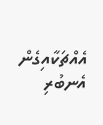އެއްޗަކާއިގެން އެނބުރި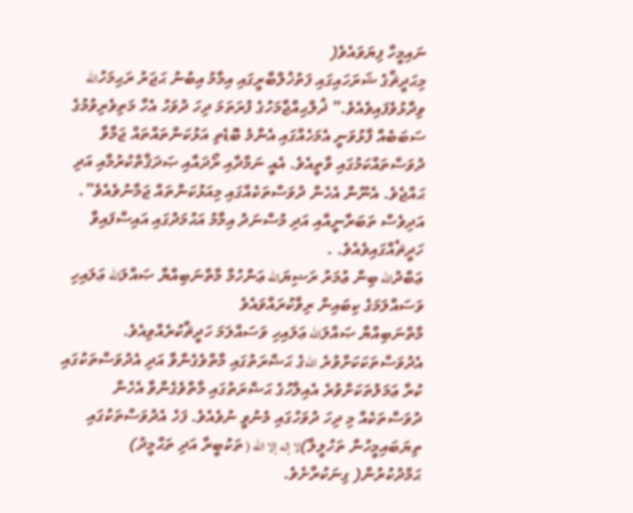ނައިމީހާ ފިޔަވައެވެ(
މިޙަދީޘްގެ ޝަރަހައިގައި ފަތުޚުލްބާރީގައި އިމާމު އިބުނު ޙަޖަރު ރަޙިމަހުالله ވިދާޅުވެފައިވެއެވެ.” ޛުލްޙިއްޖާމަހުގެ ފުރަތަމަ ދިހަ ދުވަހު އެހާ މަތިވެރިވުމުގެ ސަބަބެއް ފާޅުވަނީ އެމަހެއްގައި އެންމެ ބޮޑެތި އަޅުކަންތައްތައް ޖަމާވާ ދުވަސްތައްކަމުގައި ވާތީއެވެ. އެއީ ނަމާދާއި ރޯދައާއި ޞަދަޤާތްކުރުމާއި އަދި ޙައްޖެވެ. އެނޫން އެހެން ދުވަސްތަކެއްގައި މިއަޅުކަންތައް ޖަމާނުވެއެވެ”.
އަދިވެސް ތަބަރާނީއާއި އަދި މުސްނަދު އިމާމު އަޙުމަދުގައި އައިސްފައިވާ ހަދީޘެއްގައިވެއެވެ. .
ޢަބްދުالله ބިން ޢުމަރު ރަޟިޔަالله ޢަންހުމާ މާތްނަބިއްޔާ ޞައްލަالله ޢަލައިހި ވަސައްލަމަގެ ކިބައިން ރިވާކުރައްވައެވެ
މާތްނަބިއްޔާ ޞައްލަالله ޢަލައިހި ވަސައްލަމަ ހަދީޘްކުރެއްވިއެވެ. އެދުވަސްތަކަކަށްވުރެ اللهގެ ޙަޟްރަތުގައި މާތްވެގެންވާ އަދި އެދުވަސްތަކުގައި ކުރާ ޢަމަލުތަކަށްވުރެ އެއިލާހުގެ ޙަޟްރަތުގައި މާތްވެގެންވާ އެހެން ދުވަސްތަކެއް މި ދިހަ ދުވަހުގައި މެނުވީ ނުވެއެވެ. ފަހެ އެދުވަސްތަކުގައި ތިޔަބައިމީހުން ތަހުލީލާ)لا إله إلا الله ( ތަކުބީރާ އަދި ތަޙްމީދު) ޙަމްދުކުރުން( ގިނަކުރާށެވެ.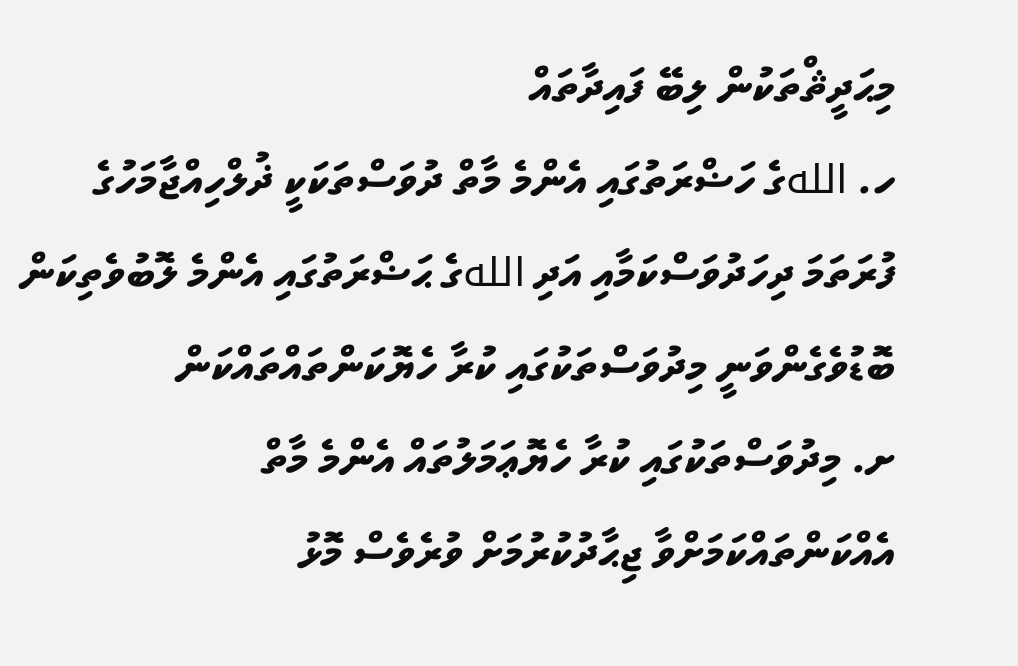މިޙަދީޘްތަކުން ލިބޭ ފައިދާތައް
ހ. اللهގެ ހަޟްރަތުގައި އެންމެ މާތް ދުވަސްތަކަކީ ޛުލްހިއްޖާމަހުގެ ފުރަތަމަ ދިހަދުވަސްކަމާއި އަދި اللهގެ ޙަޟްރަތުގައި އެންމެ ލޮބުވެތިކަން ބޮޑުވެގެންވަނީ މިދުވަސްތަކުގައި ކުރާ ހެޔޮކަންތައްތައްކަން
ށ. މިދުވަސްތަކުގައި ކުރާ ހެޔޮޢަމަލުތައް އެންމެ މާތް އެއްކަންތައްކަމަށްވާ ޖިޙާދުކުރުމަށް ވުރެވެސް މޮޅު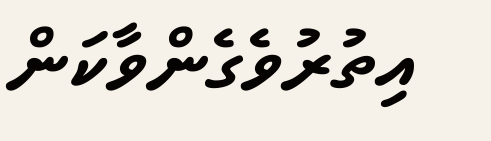އިތުރުވެގެންވާކަން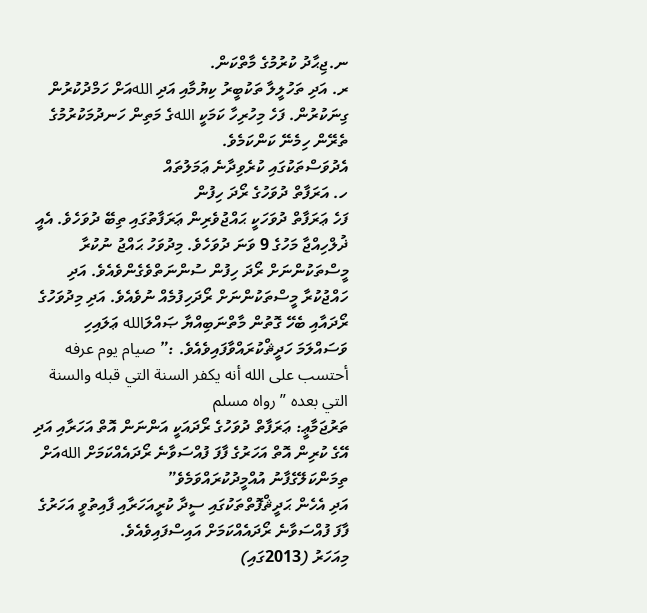ނ.ޖިޙާދު ކުރުމުގެ މާތްކަން.
ރ. އަދި ތަހުލީލާ ތަކުބީރު ކިޔުމާއި އަދި اللهއަށް ހަމްދުކުރުން ގިނަކުރުން. ފަހެ މިހުރިހާ ކަމަކީ اللهގެ މަތިން ހަނދުމަކުރުމުގެ ތެރޭން ހިމެނޭ ކަންކަމެވެ.
އެދުވަސްތަކުގައި ކުރެވިދާނެ ޢަމަލުތައް
ހ. އަރަފާތް ދުވަހުގެ ރޯދަ ހިފުން
ފަހެ ޢަރަފާތް ދުވަހަކީ ޙައްޖުވެރިން ޢަރަފާތުގައި ތިބޭ ދުވަހެވެ. އެއީ ޛުލްހިއްޖާ މަހުގެ 9 ވަނަ ދުވަހެވެ. މިދުވަހު ޙައްޖު ނުކުރާ މީސްތަކުންނަށް ރޯދަ ހިފުން ސުންނަތްވެގެންވެއެވެ. އަދި ހައްޖުކުރާ މީސްތަކުންނަށް ރޯދަހިފުމެއް ނުވެއެވެ. އަދި މިދުވަހުގެ ރޯދައާއި ބެހޭ ގޮތުން މާތްނަބިއްޔާ ޞައްލަالله ޢަލައިހި ވަސައްލަމަ ހަދީޘްކުރައްވާފައިވެއެވެ. :” صيام يوم عرفه أحتسب على الله أنه يكفر السنة التي قبله والسنة التي بعده ” رواه مسلم
ތަރުޖަމާޢީ: ޢަރަފާތް ދުވަހުގެ ރޯދައަކީ އަންނަން އޮތް އަހަރާއި އަދި އޭގެ ކުރިން އޮތް އަހަރުގެ ފާފަ ފުއްސަވާނެ ރޯދައެއްކަމަށް اللهއަށް ތިމަންކަލޭގެފާނު އުއްމީދުކުރައްވަމެވެ”
އަދި އެހެން ޙަދީޘްފޮތްތަކުގައި ސީދާ ކުރީއަހަރާއި ފާއިތުވީ އަހަރުގެ ފާފަ ފުއްސަވާނެ ރޯދައެއްކަމަށް އައިސްފައިވެއެވެ.
މިއަހަރު (2013ގައި)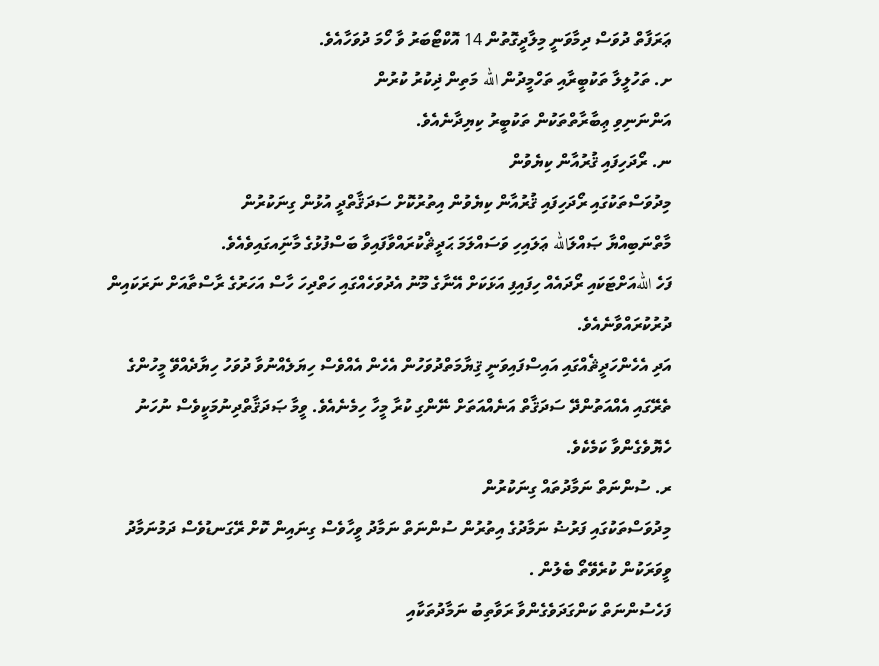ޢަރަފާތް ދުވަސް ދިމާވަނީ މިލާދީގޮތުން 14 އޮކްޓޯބަރު ވާ ހޯމަ ދުވަހާއެވެ.
ށ. ތަހުލީލާ ތަކުބީރާއި ތަހްމީދުން الله މަތިން ޛިކުރު ކުރުން
އަންނަނިވި ޢިބާރާތްތަކުން ތަކުބީރު ކިޔިދާނެއެވެ.
ނ. ރޯދަހިފައި ޤުރުއާން ކިޔެވުން
މިދުވަސްތަކުގައި ރޯދަހިފައި ޤުރުއާން ކިޔެވުން އިތުރުކޮށް ސަދަޤާތްދީ އުޅުން ގިނަކުރުން
މާތްނަބިއްޔާ ޞައްލަالله ޢަލައިހި ވަސައްލަމަ ޙަދީޘްކުރައްވާފައިވާ ބަސްފުޅުގެ މާނަިއގައިވެއެވެ.
ފަހެ اللهއަށްޓަކައި ރޯދައެއް ހިފައިފި އަޅަކަށް އޭނާގެ މޫނު އެދުވަހެއްގައި ހަތްދިހަ ހާސް އަހަރުގެ ރާސްތާއަށް ނަރަކައިން ދުރުކުރައްވާނެއެވެ.
އަދި އެހެންހަދީޘެއްގައި އައިސްފައިވަނީ ޤިޔާމަތްދުވަހުން އެހެން އެއްވެސް ހިޔަލެއްނުވާ ދުވަހު ހިޔާދެއްވޭ މީހުންގެ ތެރޭގައި އެއްއަތުންދޭ ސަދަޤާތް އަނެއްއަތަށް ނޭންގި ކުރާ މީހާ ހިމެނެއެވެ. ވީމާ ޞަދަޤާތްދިނުމަކީވެސް ނުހަނު ހެޔޮވެގެންވާ ކަމެކެވެ.
ރ. ސުންނަތް ނަމާދުތައް ގިނަކުރުން
މިދުވަސްތަކުގައި ފަރުޟު ނަމާދުގެ އިތުރުން ސުންނަތް ނަމާދު ވީހާވެސް ގިނައިން ކޮށް ރޭގަނޑުވެސް ދަމުނަމާދު ވީވަރަކުން ކުރެވޭތޯ ބެލުން .
ފަހެސުންނަތް ކަންގަދަވެގެންވާ ރަވާތިބު ނަމާދުތަކާއި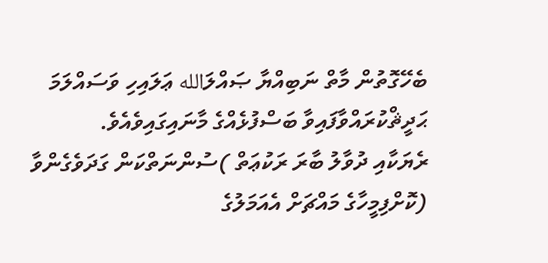ބެހޭގޮތުން މާތް ނަބިއްޔާ ޞައްލަالله ޢަލައިހި ވަސައްލަމަ ޙަދީޘްކުރައްވާފައިވާ ބަސްފުޅެއްގެ މާނައިގައިވެއެވެ.
ރެޔަކާއި ދުވާލު ބާރަ ރަކުޢަތް )ސުންނަތްކަން ގަދަވެގެންވާ (ކޮށްފިމީހާގެ މައްޗަށް އެއަމަލުގެ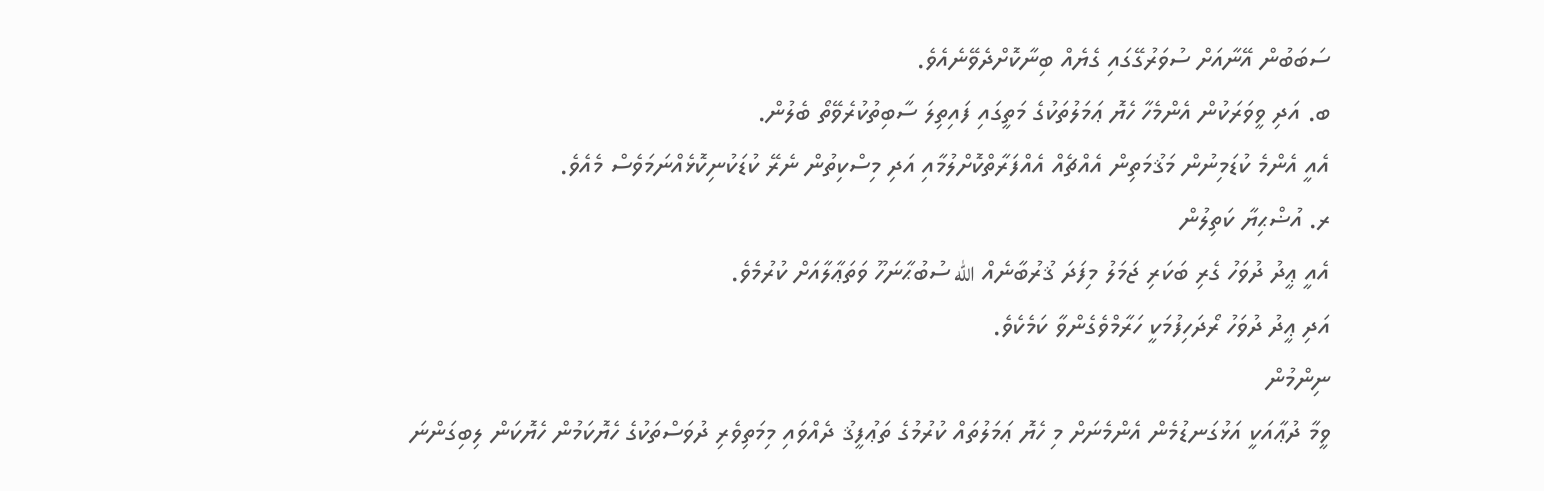ސަބަބުން އޭނާއަށް ސުވަރުގޭގައި ގެޔެއް ބިނާކޮށްދެވޭނެއެވެ.
ބ. އަދި ވީވަރަކުން އެންމެހާ ހެޔޮ ޢަމަލުތަކުގެ މަތީގައި ފައިތިލަ ސާބިތުކުރެވޭތޯ ބެލުން.
އެއީ އެންމެ ކުޑަމިނުން މަޤުމަތިން އެއްޗެއް އެއްފަރާތްކޮށްލުމާއި އަދި މިސްކިތުން ނެރޭ ކުޑަކުނިކޮޅެއްނަމަވެސް މެއެވެ.
ރ. އުޟްޙިޔާ ކަތިލުން
އެއީ ޢީދު ދުވަހު ގެރި ބަކަރި ޖަމަލު މިފަދަ ޤުރުބާނެއް الله ސުބުޙާނަހޫ ވަތަޢާލާއަށް ކުރުމެވެ.
އަދި ޢީދު ދުވަހު ރޯދަހިފުމަކީ ހަރާމްވެގެންވާ ކަމެކެވެ.
ނިންމުން
ވީމާ ދުޢާއަކީ އަޅުގަނޑުމެން އެންމެނަށް މި ހެޔޮ ޢަމަލުތައް ކުރުމުގެ ތަޢުފީޤު ދެއްވައި މިމަތިވެރި ދުވަސްތަކުގެ ހެޔޮކަމުން ހެޔޮކަން ލިބިގަންނަ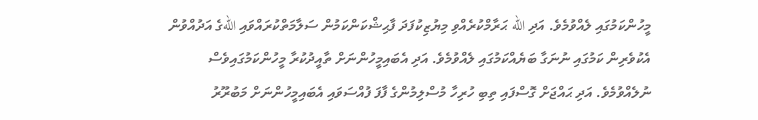މީހުންކަމުގައި ލެއްވުމެވެ. އަދި الله ޙަރާމްކުރެއްވި މިޔުޒިކުފަދަ ފާޙިޝްކަންކަމުން ސަލާމަތްކުރައްވައި اللهގެ އަދުއްވުން އެކުވެރިން ކަމުގައި ނުނަގާ ބަޔެއްކަމުގައި ލެއްވުމެވެ. އަދި އެބައިމީހުންނަށް ތާއީދުކުރާ މީހުންކަމުގައިވެސް ނުލެއްވުމެވެ. އަދި ޙައްޖަށް ގޮސްފައި ތިބި ހުރިހާ މުސްލިމުންގެ ފާފަ ފުއްސަވައި އެބައިމީހުންނަށް މަބުރޫރު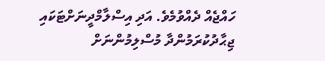ހައްޖެއް ދެއްވުމެވެ. އަދި އިސްލާމްދީނަށްޓަކައި ޖިޙާދުކުރަމުންދާ މުސްލިމުންނަށް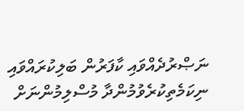ނަޞްރުދެއްވައި ކާފަރުން ބަލިކުރައްވައި ނިކަމެތިކުރެވުމުންދާ މުސްލިމުންނަށް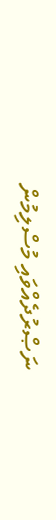ނަޞްރުދެއްވައި މުސްލިމުން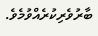ބާރުވެރިކުރެއްވުމެވެ.